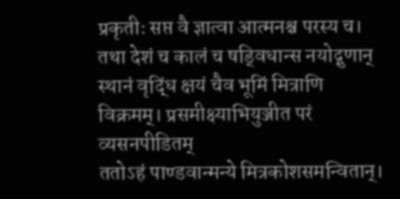प्रकृतीः सप्त वै ज्ञात्वा आत्मनश्च परस्य च। तथा देशं च कालं च षड्विधान्स नयोद्गुणान्
स्थानं वृद्धिं क्षयं चैव भूमिं मित्राणि विक्रमम्। प्रसमीक्ष्याभियुञ्जीत परं व्यसनपीडितम्
ततोऽहं पाण्डवान्मन्ये मित्रकोशसमन्वितान्।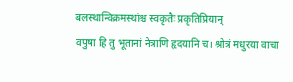बलस्थान्विक्रमस्थांश्च स्वकृतैः प्रकृतिप्रियान्
वपुषा हि तु भूतानां नेत्राणि हृदयानि च। श्रोत्रं मधुरया वाचा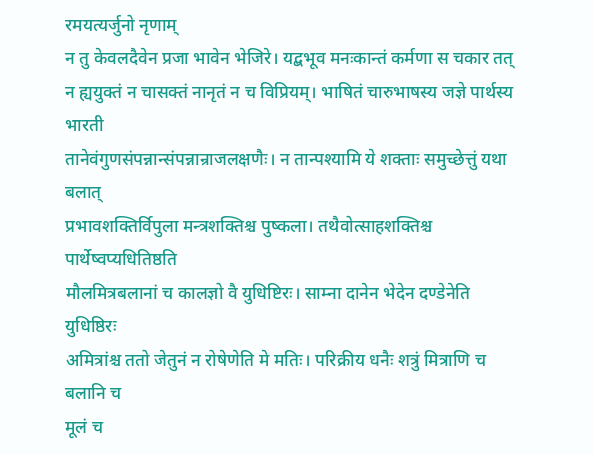रमयत्यर्जुनो नृणाम्
न तु केवलदैवेन प्रजा भावेन भेजिरे। यद्बभूव मनःकान्तं कर्मणा स चकार तत्
न ह्ययुक्तं न चासक्तं नानृतं न च विप्रियम्। भाषितं चारुभाषस्य जज्ञे पार्थस्य भारती
तानेवंगुणसंपन्नान्संपन्नान्राजलक्षणैः। न तान्पश्यामि ये शक्ताः समुच्छेत्तुं यथा बलात्
प्रभावशक्तिर्विपुला मन्त्रशक्तिश्च पुष्कला। तथैवोत्साहशक्तिश्च पार्थेष्वप्यधितिष्ठति
मौलमित्रबलानां च कालज्ञो वै युधिष्टिरः। साम्ना दानेन भेदेन दण्डेनेति युधिष्ठिरः
अमित्रांश्च ततो जेतुनं न रोषेणेति मे मतिः। परिक्रीय धनैः शत्रुं मित्राणि च बलानि च
मूलं च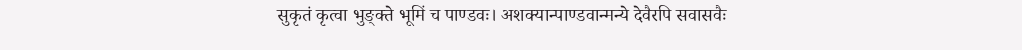सुकृतं कृत्वा भुङ्क्ते भूमिं च पाण्डवः। अशक्यान्पाण्डवान्मन्ये देवैरपि सवासवैः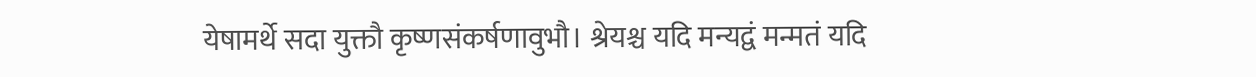येषामर्थे सदा युक्तौ कृष्णसंकर्षणावुभौ। श्रेयश्च यदि मन्यद्वं मन्मतं यदि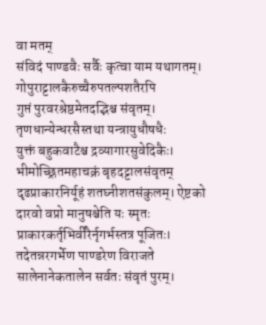वा मतम्
संविदं पाण्डवैः सर्वैः कृत्वा याम यथागतम्। गोपुराट्टालकैरुच्चैरुपतल्पशतैरपि
गुप्तं पुरवरश्रेष्ठमेतदद्भिश्च संवृतम्। तृणधान्येन्धरसैस्तथा यन्त्रायुधौषधैः
युक्तं बहुकवाटैश्च द्रव्यागारसुवेदिकैः। भीमोच्छ्रितमहाचक्रं बृहदट्टालसंवृतम्
दृढप्राकारनिर्यूहं शतघ्नीशतसंकुलम्। ऐष्टको दारवो वप्रो मानुषश्चेति यः स्मृतः
प्राकारकर्तृभिर्वीरैर्नृगर्भस्तत्र पूजितः। तदेतन्नरगर्भेण पाण्डरेण विराजते
सालेनानेकतालेन सर्वतः संवृतं पुरम्।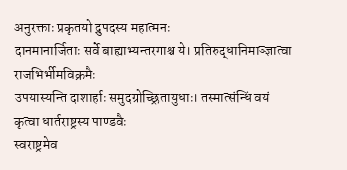अनुरक्ताः प्रकृतयो द्रुपदस्य महात्मनः
दानमानार्जिताः सर्वे बाह्याभ्यन्तरगाश्च ये। प्रतिरुद्धानिमाञ्ज्ञात्वा राजभिर्भीमविक्रमैः
उपयास्यन्ति दाशार्हाः समुदग्रोच्छ्रितायुधाः। तस्मात्संन्धिं वयं कृत्वा धार्तराष्ट्रस्य पाण्डवैः
स्वराष्ट्रमेव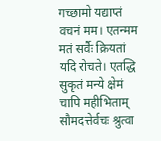गच्छामो यद्याप्तं वचनं मम। एतन्मम मतं सर्वैः क्रियतां यदि रोचते। एतद्धि सुकृतं मन्ये क्षेमं चापि महीभिताम्
सौमदत्तेर्वचः श्रुत्वा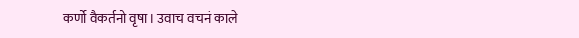कर्णो वैकर्तनो वृषा। उवाच वचनं काले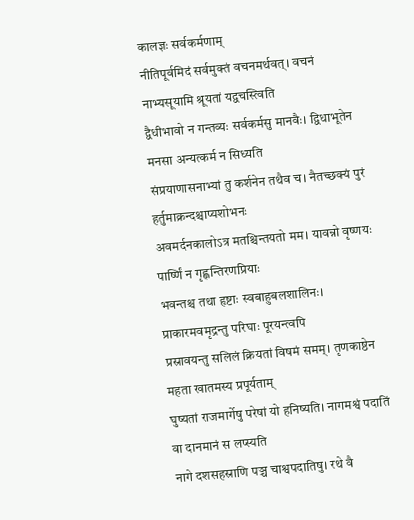कालज्ञः सर्वकर्मणाम्
नीतिपूर्वमिदं सर्वमुक्तं वचनमर्थवत्। वचनं नाभ्यसूयामि श्रूयतां यद्वचस्त्विति
द्वैधीभावो न गन्तव्यः सर्वकर्मसु मानवैः। द्विधाभूतेन मनसा अन्यत्कर्म न सिध्यति
संप्रयाणासनाभ्यां तु कर्शनेन तथैव च। नैतच्छक्यं पुरं हर्तुमाक्रन्दश्चाप्यशोभनः
अवमर्दनकालोऽत्र मतश्चिन्तयतो मम। यावन्नो वृष्णयः पार्ष्णिं न गृह्णन्तिरणप्रियाः
भवन्तश्च तथा हृष्टाः स्वबाहुबलशालिनः। प्राकारमवमृद्रन्तु परिघाः पूरयन्त्वपि
प्रस्रावयन्तु सलिलं क्रियतां विषमं समम्। तृणकाष्ठेन महता खातमस्य प्रपूर्यताम्
घुष्यतां राजमार्गेषु परेषां यो हनिष्यति। नागमश्वं पदातिं वा दानमानं स लप्स्यति
नागे दशसहस्राणि पञ्च चाश्वपदातिषु। रथे वै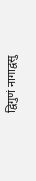द्विगुणं नागाद्वसु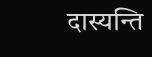दास्यन्ति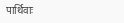पार्थिवाः